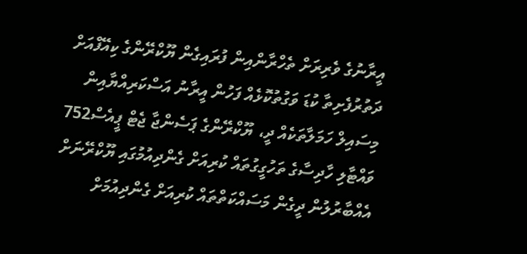އީރާނުގެ ވެރިރަށް ތެހްރާންއިން ފުރައިގެން ޔޫކްރޭންގެ ކިއޭފްއަށް ދަތުރުފެށިތާ ކުޑަ ވަގުތުކޮޅެއް ފަހުން އީރާނު އަސްކަރިއްޔާއިން މިސައިލް ހަމަލާތަކެއް ދީ، ޔޫކްރޭންގެ ޕަސެންޖާ ޖެޓް ޕީއެސް752 ވައްޓާލި ހާދިސާގެ ތަހުގީގުތައް ކުރިއަށް ގެންދިއުމުގައި ޔޫކްރޭނަށް އެއްބާރުލުން ދީގެން މަސައްކަތްތައް ކުރިއަށް ގެންދިއުމަށް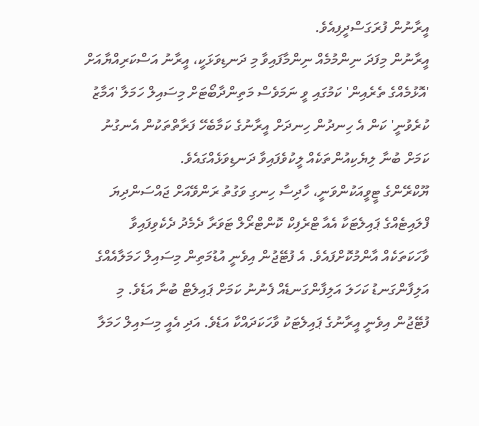އީރާނުން ފުރަގަސްދީފިއެވެ.
އީރާނުން މިފަދަ ނިންމުމެއް ނިންމާފައިވާ މި ދަނޑިވަޅަކީ، އީރާނު އަސްކަރިއްޔާއަށް 'އޮޅުމެއްގެ ތެރެއިން' ކަމުގައި ވީ ނަމަވެސް މަތިންދާބޯޓަށް މިސައިލް ހަމަލާ 'އަމާޒު ކުރެވުނީ' ކަން އެ ހިނދުން ހިނދަށް އީރާނުގެ ކަމާބެހޭ ފަރާތްތަކުން އެނގުނު ކަމަށް ބުނާ ލިޔެކިއުންތަކެއް ލީކުވެފައިވާ ދަނޑިވަޅެއްގައެވެ.
ޔޫކްރޭންގެ ޓީވީއަކުންވަނީ، ހާދިސާ ހިނގި ވަގުތު ރަންވޭއަށް ޖައްސަންދިޔަ ފްލައިޓެއްގެ ޕައިލެޓަކާ އެއާ ޓްރެފިކް ކޮންޓްރޯލް ޓަވަރާ ދެމެދު ދެކެވިފައިވާ ވާހަކަތަކެއް އާންމުކޮށްފައެވެ. އެ ފުޓޭޖުން އިވެނީ އުޑުމަތިން މިސައިލް ހަމަލާއެއްގެ އަލިފާންގަނޑު ކަހަލަ އަލިފާންގަނޑެއް ފެނުނު ކަމަށް ޕައިލެޓް ބުނާ އަޑެވެ. މި ފުޓޭޖުން އިވެނީ އީރާނުގެ ޕައިލެޓަކު ވާހަކަދައްކާ އަޑެވެ. އަދި އެއީ މިސައިލް ހަމަލާ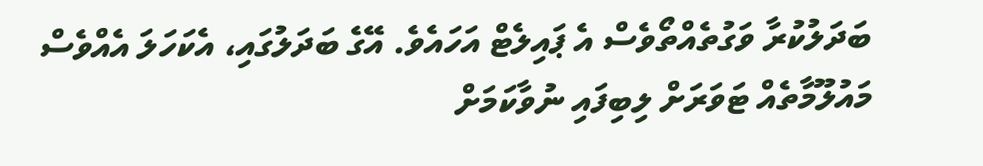ބަދަލުކުރާ ވަގުތެއްތޯވެސް އެ ޕައިލެޓް އަހައެވެ. އޭގެ ބަދަލުގައި، އެކަހަލަ އެއްވެސް މައުލޫމާތެއް ޓަވަރަށް ލިބިފައި ނުވާކަމަށް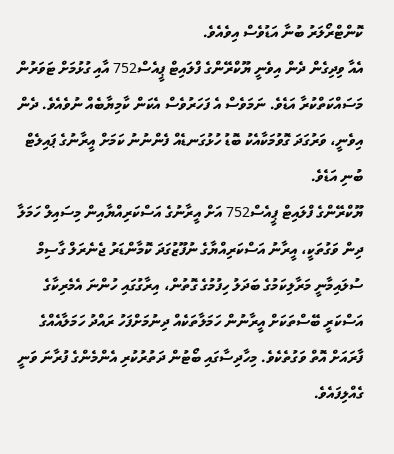ކޮންޓްރޯލަރު ބުނާ އަޑުވެސް އިވެއެވެ.
އެއާ ވިދިގެން ދެން އިވެނީ ޔޫކްރޭންގެ ފްލައިޓް ޕީއެސް752 އާއި ގުޅުމަށް ޓަވަރުން މަސައްކަތްކުރާ އަޑެވެ. ނަމަވެސް އެ ފަހަރުވެސް އެކަން ކާމިޔާބެއް ނުވެއެވެ. ދެން އިވެނީ، ވަރުގަދަ ގޮވުމަކާއެކު ބޮޑު ހުޅުގަނޑެއް ފެންނުނު ކަމަށް އީރާނުގެ ޕައިލެޓް ބުނި އަޑެވެ.
ޔޫކްރޭންގެ ފްލައިޓް ޕީއެސް752 އަށް އީރާނުގެ އަސްކަރިއްޔާއިން މިސައިލް ހަމަލާ ދިން ވަގުތަކީ، އީރާނު އަސްކަރިއްޔާގެ ނުފޫޒުގަދަ ކޮމާންޑަރު ޖެނެރަލް ގާސިމް ސުލައިމާނީ މަރާލިކަމުގެ ބަދަލު ހިފުމުގެ ގޮތުން، އިރާގުގައި ހުންނަ އެމެރިކާގެ އަސްކަރީ ބޭސްތަކަށް އީރާނުން ހަމަލާތަކެއް ދިނުމަށްފަހު ރައްދު ހަމަލާއެއްގެ ފާރައަށް އޮތް ވަގުތެކެވެ. މިހާދިސާގައި ބޯޓުން ދަތުރުކުރި އެންމެންގެ ފުރާނަ ވަނީ ގެއްލިފައެވެ.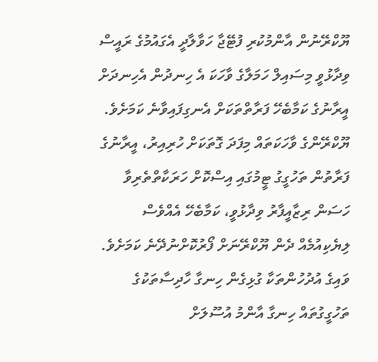ޔޫކްރޭނުން އާންމުކުރި ފުޓޭޖާ ހަވާލާދީ އެގައުމުގެ ރައީސް ވިދާޅުވީ މިސައިލް ހަމަލާގެ ވާހަކަ އެ ހިނދުން އެހިނދަށް އީރާނުގެ ކަމާބެހޭ ފަރާތްތަކަށް އެނގިފައިވާނެ ކަމަށެވެ.
ޔޫކްރޭންގެ ވާހަކަތައް މިފަދަ ގޮތަކަށް ހުރިއިރު، އީރާނުގެ ފަރާތުން ތަހުގީގު ޓީމުގައި އިސްކޮށް ހަރަކާތްތެރިވާ ހަސަން ރިޒާއީފާރު ވިދާޅުވީ، ކަމާބެހޭ އެއްވެސް ލިޔެކިއުމެއް ދެން ޔޫކްރޭނަށް ފޯރުކޮށްނުދޭނެ ކަމަށެވެ.
ވައިގެ އުދުހުންތަކާ ގުޅިގެން ހިނގާ ހާދިސާތަކުގެ ތަހުގީގުތައް ހިނގާ އާންމު އުސޫލަށް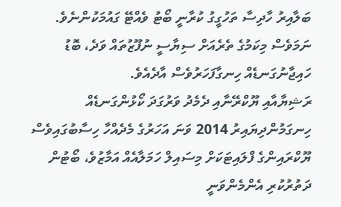ބަލާއިރު ހާދިސާ ތަހުގީގު ކުރާނީ ބޯޓު ވެއްޓޭ ގައުމަކުންނެވެ. ނަމަވެސް މިކަމުގެ ތެރެއަށް ސިޔާސީ ނުފޫޒުތައް ވަދެ، ބޮޑު ހައިޖާނުގަނޑެއް ހިނގާފަހަރުވެސް އާދެއެވެ.
ރަޝިޔާއާއި ޔޫކްރޭނާއި ދެމެދު ވަރުގަދަ ކޯޅުންގަނޑެއް ހިނގަމުންދިޔައިރު 2014 ވަނަ އަހަރުގެ މެދެއްހާ ހިސާބުގައިވެސް ޔޫކްރައިންގެ ފްލައިޓަކަށް މިސައިލް ހަމަލާއެއް އަމާޒުވެ، ބޯޓުން ދަތުރުކުރި އެންމެންވަނީ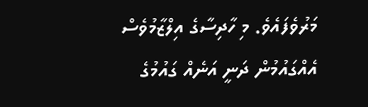މަރުވެފައެވެ. މި ހާދިސާގެ އިލްޒާމުވެސް އެއްގައުމުން ދަނީ އަނެއް ގައުމުގެ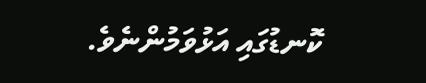ކޮނޑުގައި އަޅުވަމުންނެވެ.